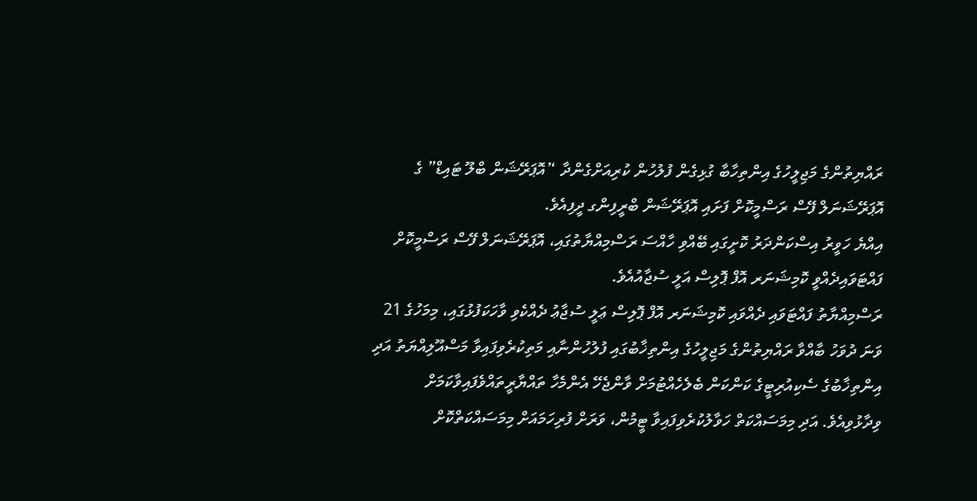ރައްޔިތުންގެ މަޖިލީހުގެ އިންތިހާބާ ގުޅިގެން ފުލުހުން ކުރިއަށްގެންދާ ‘’އޮޕަރޭޝަން ބްލޫ ޓައިޑް” ގެ އޮޕަރޭޝަނަލް ފޭސް ރަސްމީކޮށް ފަށައި އޮޕަރޭޝަން ބްރީފިންގ ދީފިއެވެ.
އިއްޔެ ހަވީރު އިސްކަންދަރު ކޮށީގައި ބޭއްވި ހާއްސަ ރަސްމިއްޔާތުގައި، އޮޕަރޭޝަނަލް ފޭސް ރަސްމީކޮށް ފައްޓަވައިދެއްވީ ކޮމިޝަނަރ އޮފް ޕޮލިސް އަލީ ސުޖާއުއެވެ.
ރަސްމިއްޔާތު ފައްޓަވައި ދެއްވައި ކޮމިޝަނަރ އޮފް ޕޮލިސް ޢަލީ ސުޖާޢު ދެއްކެވި ވާހަކަފުޅުގައި، މިމަހުގެ 21 ވަނަ ދުވަހު ބާއްވާ ރައްޔިތުންގެ މަޖިލީހުގެ އިންތިޚާބުގައި ފުލުހުންނާއި މަތިކުރެވިފައިވާ މަސްއޫލިއްޔަތު އަދި އިންތިޚާބުގެ ސެކިއުރިޓީގެ ކަންކަން ބެލެހެއްޓުމަށް ވާންޖެހޭ އެންމެހާ ތައްޔާރީތައްވެފައިވާކަމަށް ވިދާޅުވިއެވެ. އަދި މިމަސައްކަތް ހަވާލުކުރެވިފައިވާ ޓީމުން، ވަރަށް ފުރިހަމައަށް މިމަސައްކަތްކޮށް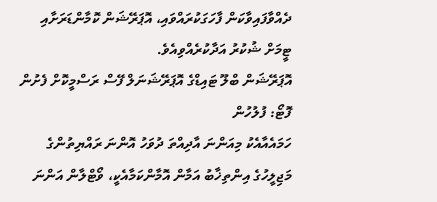ދެއްވާފައިވާކަން ފާހަގަކުރައްވައި، އޮޕަރޭޝަން ކޮމާންޑަރަށާއި ޓީމަށް ޝުކުރު އަދާކުރެއްވިއެވެ.
އޮޕަރޭޝަން ބްލޫ ޓައިޑްގެ އޮޕަރޭޝަނަލް ފޭސް ރަސްމީކޮށް ފެށުން ފޮޓޯ: ފުލުހުން
ހަމައެއާއެކު މިއަންނަ އާދިއްތަ ދުވަހު އޮންނަ ރައްޔިތުންގެ މަޖިލީހުގެ އިންތިޚާބު އަމާން އޮމާންކަމާއެކީ، ވޯޓްލާން އަންނަ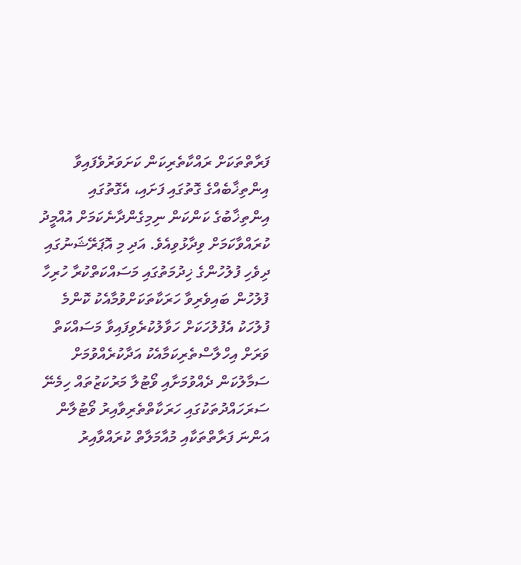ފަރާތްތަކަށް ރައްކާތެރިކަން ކަށަވަރުވެފައިވާ އިންތިޚާބެއްގެ ގޮތުގައި ފަށައި، އެގޮތުގައި އިންތިޚާބުގެ ކަންކަން ނިމިގެންދާނެކަމަށް އުއްމީދު ކުރައްވާކަމަށް ވިދާޅުވިއެވެ. އަދި މި އޮޕަރޭޝަނުގައި ދިވެހި ފުލުހުންގެ ޚިދުމަތުގައި މަސައްކަތްކުރާ ހުރިހާ ފުލުހުން ބައިވެރިވާ ހަރަކާތަކަށްވުމާއެކު ކޮންމެ ފުލުހަކު އެފުލުހަކަށް ހަވާލުކުރެވިފައިވާ މަސައްކަތް ވަރަށް އިހްލާސްތެރިކަމާއެކު އަދާކުރެއްވުމަށް ސަމާލުކަން ދެއްވުމަށާއި ވޯޓުލާ މަރުކަޒުތައް ހިމެނޭ ސަރަހައްދުތަކުގައި ހަރަކާތްތެރިވާއިރު ވޯޓުލާން އަންނަ ފަރާތްތަކާއި މުއާމަލާތް ކުރައްވާއިރު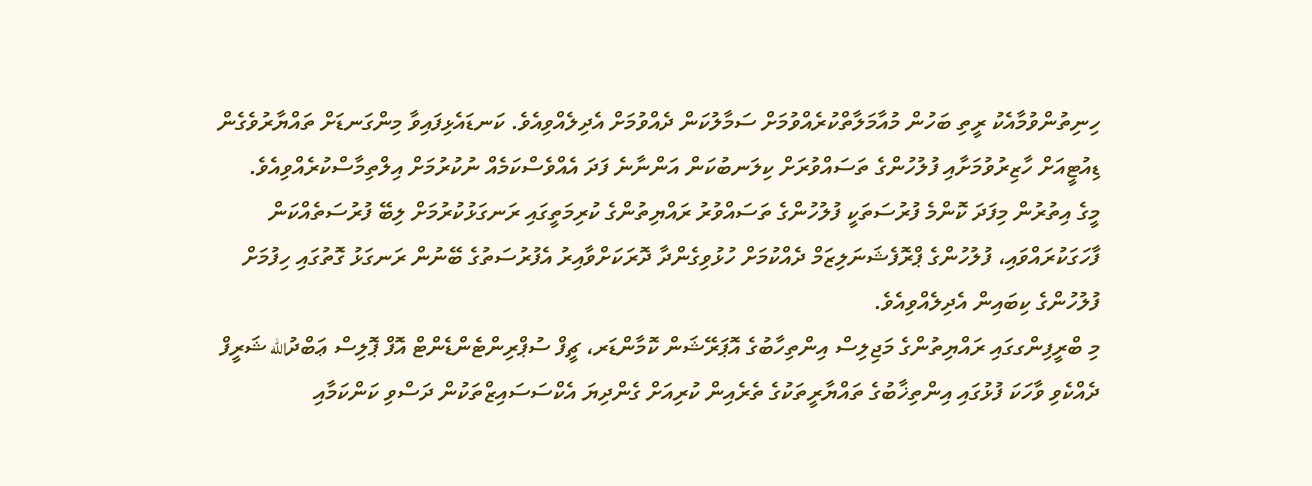ހިނިތުންވުމާއެކު ރީތި ބަހުން މުއާމަލާތްކުރެއްވުމަށް ސަމާލުކަން ދެއްވުމަށް އެދިލެއްވިއެވެ. ކަނޑައެޅިފައިވާ މިންގަނޑަށް ތައްޔާރުވެގެން ޑިއުޓީއަށް ހާޒިރުވުމަށާއި ފުލުހުންގެ ތަސައްވުރަށް ކިލަނބުކަން އަންނާނެ ފަދަ އެއްވެސްކަމެއް ނުކުރުމަށް އިލްތިމާސްކުރެއްވިއެވެ.
މީގެ އިތުރުން މިފަދަ ކޮންމެ ފުރުސަތަކީ ފުލުހުންގެ ތަސައްވުރު ރައްޔިތުންގެ ކުރިމަތީގައި ރަނގަޅުކުރުމަށް ލިބޭ ފުރުސަތެއްކަން ފާހަގަކުރައްވައި، ފުލުހުންގެ ޕްރޮފެޝަނަލިޒަމް ދެއްކުމަށް ހުޅުވިގެންދާ ދޮރަކަށްވާއިރު އެފުރުސަތުގެ ބޭނުން ރަނގަޅު ގޮތުގައި ހިފުމަށް ފުލުހުންގެ ކިބައިން އެދިލެއްވިއެވެ.
މި ބްރީފިންގގައި ރައްޔިތުންގެ މަޖިލިސް އިންތިހާބުގެ އޮޕަރޭޝަން ކޮމާންޑަރ، ޗީފް ސުޕްރިންޓެންޑެންޓް އޮފް ޕޮލިސް ޢަބްދުالله ޝަރީފް ދެއްކެވި ވާހަކަ ފުޅުގައި އިންތިޚާބުގެ ތައްޔާރީތަކުގެ ތެރެއިން ކުރިއަށް ގެންދިޔަ އެކްސަސައިޒްތަކުން ދަސްވި ކަންކަމާއި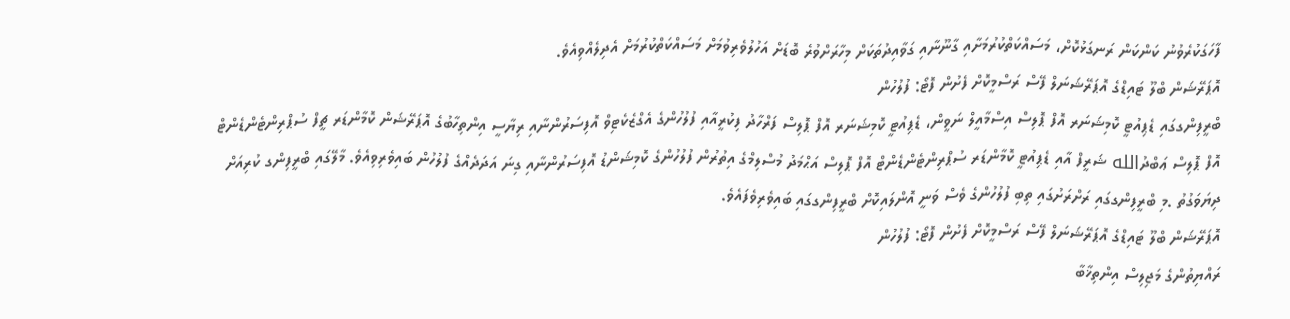ފާހަގަކުރެވުނު ކަންކަން ރަނގަޅުކޮށް، މަސައްކަތްކުރުމަށާއި ގާނޫނާއި ގަވާއިދުތަކަށް މިހާރަށްވުރެ ބޮޑަށް އަހުލުވެރިވުމަށް މަސައްކަތްކުރުމަށް އެދިލެއްވިއެވެ.
އޮޕަރޭޝަން ބްލޫ ޓައިޑްގެ އޮޕަރޭޝަނަލް ފޭސް ރަސްމީކޮށް ފެށުން ފޮޓޯ: ފުލުހުން
ބްރީފިންގގައި ޑެޕިއުޓީ ކޮމިޝަނަރ އޮފް ޕޮލިސް އިސްމާއީލް ނަވީން، ޑެޕިއުޓީ ކޮމިޝަނަރ އޮފް ޕޮލިސް ފަރްހާދު ފިކުރީއާއި ފުލުހުންގެ އެގްޒެކެޓިވް އޮފިސަރުންނާއި ރިޔާސީ އިންތިހާބުގެ އޮޕަރޭޝަން ކޮމާންޑަރ ޗީފް ސުޕްރިންޓެންޑެންޓް އޮފް ޕޮލިސް ޢަބްދުالله ޝަރީފް އާއި ޑެޕިއުޓީ ކޮމާންޑަރ ސުޕްރިންޓެންޑެންޓް އޮފް ޕޮލިސް އަޙްމަދު މުސްލިމްގެ އިތުރުން ފުލުހުންގެ ކޮމިޝަންޑު އޮފިސަރުންނާއި ގިނަ އަދަދެއްގެ ފުލުހުން ބައިވެރިވިއެވެ. މާލޭގައި ބްރީފިންގ ކުރިއަށް ދިޔަވަގުތު .މި ބްރީފިންގގައި ރަށްރަށުގައި ތިބި ފުލުހުންގެ ވެސް ވަނީ އޮންލައިކޮށް ބްރީފިންގގައި ބައިވެރިވެފައެވެ.
އޮޕަރޭޝަން ބްލޫ ޓައިޑްގެ އޮޕަރޭޝަނަލް ފޭސް ރަސްމީކޮށް ފެށުން ފޮޓޯ: ފުލުހުން
ރައްޔިތުންގެ މަޖިލިސް އިންތިޚާބާ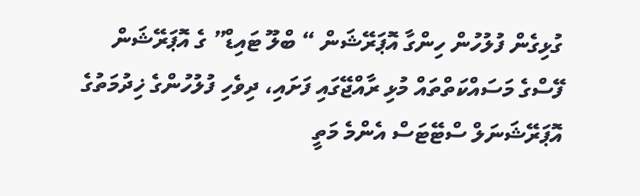ގުޅިގެން ފުލުހުން ހިންގާ އޮޕަރޭޝަން “ ބްލޫ ޓައިޑް” ގެ އޮޕަރޭޝަން ފޭސްގެ މަސައްކަތްތައް މުޅި ރާއްޖޭގައި ފަށައި، ދިވެހި ފުލުހުންގެ ޚިދުމަތުގެ އޮޕަރޭޝަނަލް ސްޓޭޓަސް އެންމެ މަތީ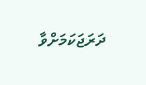ދަރަޖަކަމަށްވާ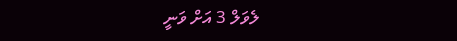ލެވަލް 3 އަށް ވަނީ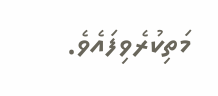މަތިކުރެވިފައެވެ.